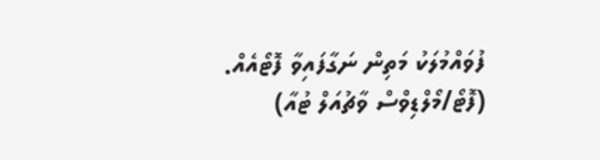ފުވައްމުލަކު މަތިން ނަގާފައިވާ ފޮޓޯއެއް. (ފޮޓޯ/މޯލްޑިވްސް ވާޗުއަލް ޓުއާ)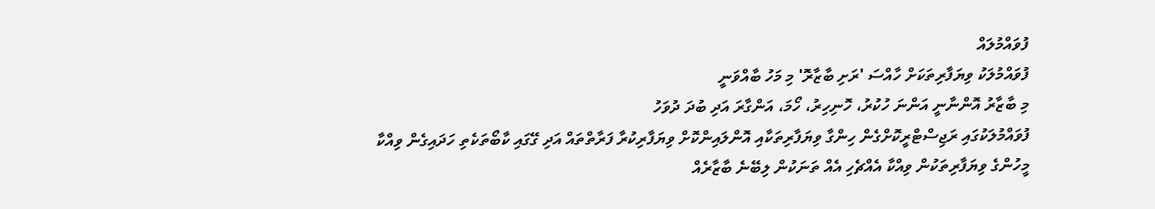ފުވައްމުލައް
ފުވައްމުލަކު ވިޔަފާރިތަކަށް ހާއްސަ 'ރަށި ބާޒާރޮ' މި މަހު ބާއްވަނީ
މި ބާޒާރު އޮންނާނީ އަންނަ ހުކުރު، ހޮނިހިރު، ހޯމަ، އަންގާރަ އަދި ބުދަ ދުވަހު
ފުވައްމުލަކުގައި ރަޖިސްޓްރީކޮށްގެން ހިންގާ ވިޔަފާރިތަކާއި އޮންލައިންކޮށް ވިޔަފާރިކުރާ ފަރާތްތައް އަދި ގޭގައި ކާބޯތަކެތި ހަދައިގެން ވިއްކާ މީހުންގެ ވިޔަފާރިތަކުން ވިއްކާ އެއްޗެހި އެއް ތަނަކުން ލިބޭނެ ބާޒާރެއް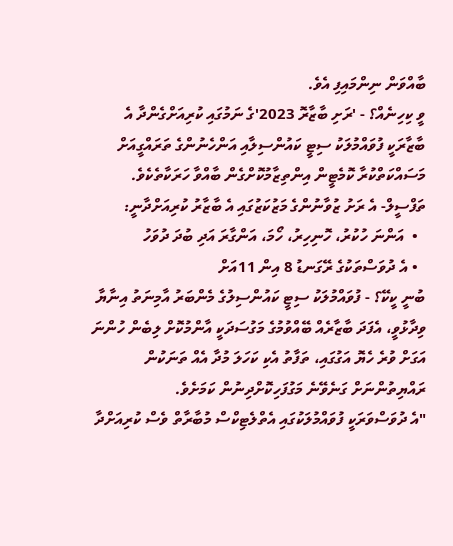ބާއްވަން ނިންމައިފި އެވެ.
ވީ ކިހިނެއް؟ - 'ރަށި ބާޒާރޮ 2023'ގެ ނަމުގައި ކުރިއަށްގެންދާ އެ ބާޒާރަކީ ފުވައްމުލަކު ސިޓީ ކައުންސިލާއި އަންހެނުންގެ ތަރައްގީއަށް މަސައްކަތްކުރާ ކޮމެޓީން އިންތިޒާމުކޮށްގެން ބާއްވާ ހަރަކާތެކެވެ.
ތަފްސީލް- އެ ރަށު ޒުވާނުންގެ މަޒުކަޒުގައި އެ ބާޒާރު ކުރިއަށްދާނީ:
  •  އަންނަ ހުކުރު، ހޮނިހިރު، ހޯމަ، އަންގާރަ އަދި ބުދަ ދުވަހު
  • އެ ދުވަސްތަކުގެ ރޭގަނޑު 8 އިން 11އަށް
ބުނީ ކީކޭ؟ - ފުވައްމުލަކު ސިޓީ ކައުންސިލުގެ މެންބަރު އާމިނަތު އިނާޔާ ވިދާޅުވީ، އެފަދަ ބާޒާރެއް ބޭއްވުމުގެ މަގުސަދަކީ އާންމުކޮށް ލިބެން ހުންނަ އަގަށް ވުރެ ހެޔޮ އަގުގައި، ތަފާތު އެކި ކަހަލަ މުދާ އެއް ތަނަކުން ރައްޔިތުންނަށް ގަނެވޭނެ މަގުފަހިކޮށްދިނުން ކަމަށެވެ.
"އެ ދުވަސްވަރަކީ ފުވައްމުލަކުގައި އެތްލެޓިކްސް މުބާރާތް ވެސް ކުރިއަށްދާ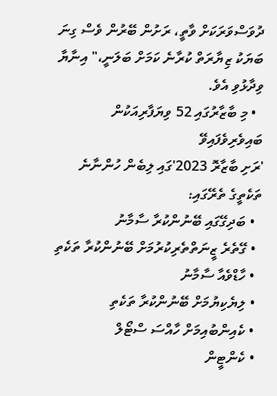ދުވަސްވަރަކަށް ވާތީ، ރަށުން ބޭރުން ވެސް ގިނަ ބަޔަކު ޒިޔާރަތް ކުރާނެ ކަމަށް ބަލަނީ،" އިނާޔާ ވިދާޅުވި އެވެ.
  • މި ބާޒާރުގައި 52 ވިޔަފާރިއަކުން ބައިވެރިވެފައިވޭ
'ރަށި ބާޒާރޮ 2023'ގައި ލިބެން ހުންނާނެ ތަކެތީގެ ތެރޭގައި:
  • ބަދިގޭގައި ބޭނުންކުރާ ސާމާނު
  • ގޭތެރެ ޒީނަތްތެރިކުރުމަށް ބޭނުންކުރާ ތަކެތި
  • ހާޑްވެއާ ސާމާނު
  • ލިޔެކިޔުމަށް ބޭނުންކުރާ ތަކެތި
  • ކެއިންބުއިމަށް ހާއްސަ ސްޓޯލް
  • ކެންޓީން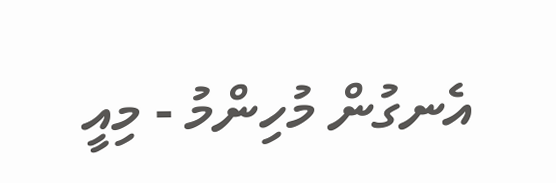އެނގުން މުހިންމު - މިއީ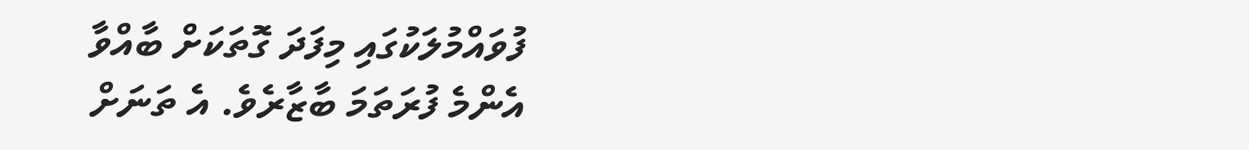ފުވައްމުލަކުގައި މިފަދަ ގޮތަކަށް ބާއްވާ އެންމެ ފުރަތަމަ ބާޒާރެވެ. އެ ތަނަށް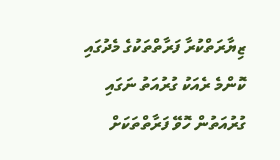ޒިޔާރަތްކުރާ ފަރާތްތަކުގެ މެދުގައި ކޮންމެ ރެއަކު ގުރުއަތު ނަގައި ގުރުއަތުން ހޮވޭ ފަރާތްތަކަށް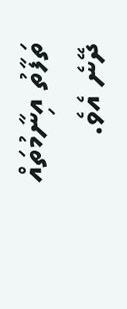ތަފާތު އިނާމުތައް ދޭނެ އެވެ.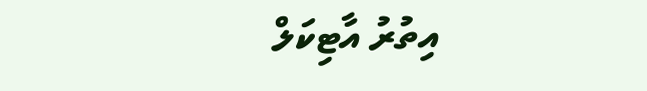އިތުރު އާޓިކަލް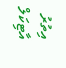އިތުރު އާޓިކަލް